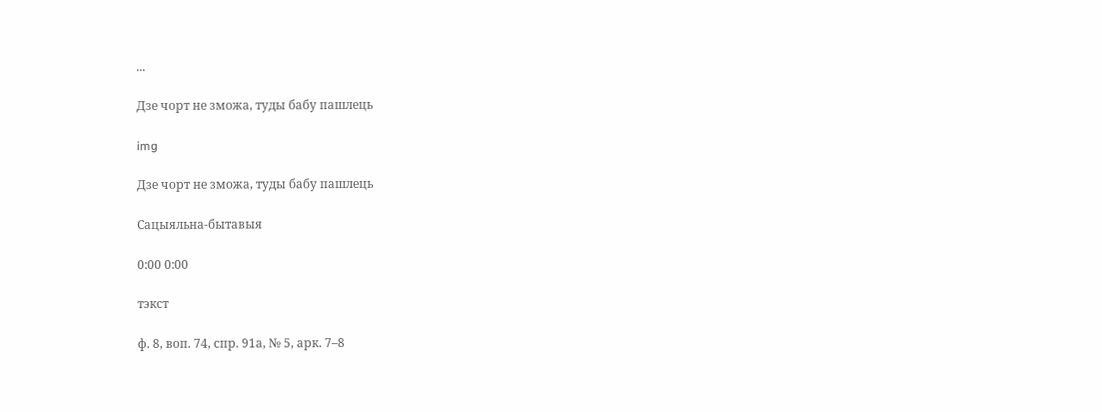...

Дзе чорт не зможа, туды бабу пашлець

img

Дзе чорт не зможа, туды бабу пашлець

Сацыяльна-бытавыя

0:00 0:00

тэкст

ф. 8, воп. 74, спр. 91а, № 5, арк. 7–8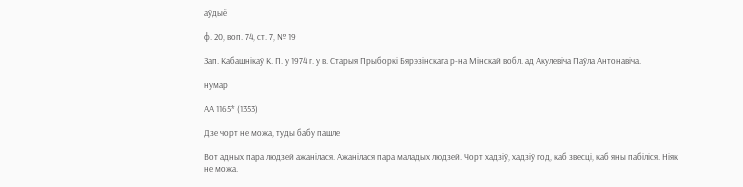аўдыё

ф. 20, воп. 74, ст. 7, № 19

Зап. Кабашнікаў К. П. у 1974 г. у в. Старыя Прыборкі Бярэзінскага р-на Мінскай вобл. ад Акулевіча Паўла Антонавіча.

нумар

АА 1165* (1353)

Дзе чорт не можа, туды бабу пашле

Вот адных пара людзей ажанілася. Ажанілася пара маладых людзей. Чорт хадзіў, хадзіў год, каб звесці, каб яны пабіліся. Ніяк не можа.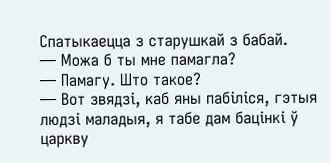Спатыкаецца з старушкай з бабай.
— Можа б ты мне памагла?
— Памагу. Што такое?
— Вот звядзі, каб яны пабіліся, гэтыя людзі маладыя, я табе дам бацінкі ў царкву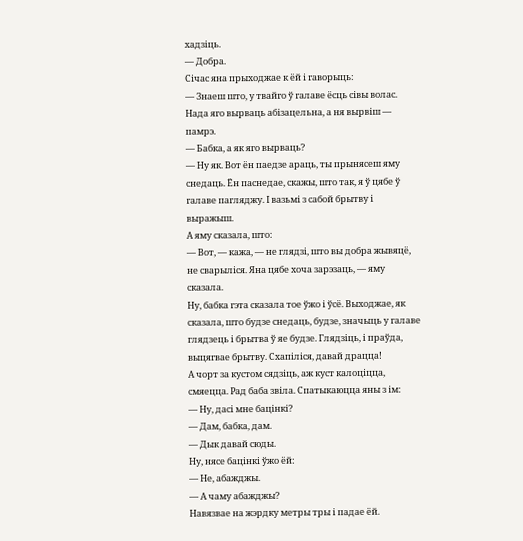хадзіць.
— Добра.
Січас яна прыходжае к ёй і гаворыць:
— Знаеш што, у твайго ў галаве ёсць сівы волас. Нада яго вырваць абізацельна, а ня вырвіш — памрэ.
— Бабка, а як яго вырваць?
— Ну як. Вот ён паедзе араць, ты прынясеш яму снедаць. Ён паснедае, скажы, што так, я ў цябе ў галаве пагляджу. І вазьмі з сабой брытву і выражыш.
А яму сказала, што:
— Вот, — кажа, — не глядзі, што вы добра жывяцё, не сварыліся. Яна цябе хоча зарэзаць, — яму сказала.
Ну, бабка гэта сказала тое ўжо і ўсё. Выходжае, як сказала, што будзе снедаць, будзе, значыць у галаве глядзець і брытва ў яе будзе. Глядзіць, і праўда, выцягвае брытву. Схапіліся, давай драцца!
А чорт за кустом сядзіць, аж куст калоціцца, смяецца. Рад баба звіла. Спатыкаюцца яны з ім:
— Ну, дасі мне бацінкі?
— Дам, бабка, дам.
— Дык давай сюды.
Ну, нясе бацінкі ўжо ёй:
— Не, абажджы.
— А чаму абажджы?
Навязвае на жэрдку метры тры і падае ёй.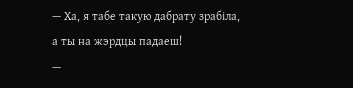— Ха, я табе такую дабрату зрабіла, а ты на жэрдцы падаеш!
—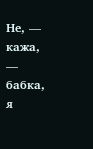Не, — кажа, — бабка, я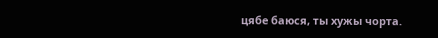цябе баюся, ты хужы чорта.